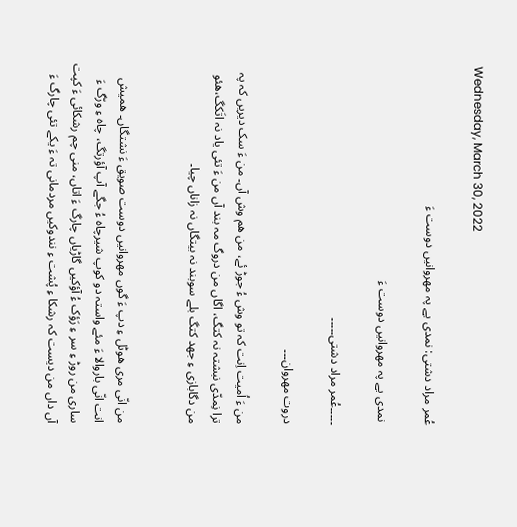Wednesday, March 30, 2022

عُمر مراد دشتی: نمدی یے پہ مھروانیں دوست ءَ

 نمدی یے پہ مھروانیں دوست ءَ

۔۔۔۔۔عُمر مراد دشتی۔۔۔۔۔

دروت مھروان۔۔۔

من ءَ اُمیت اِنت کہ تو وش ءُ جوڑ ئے، من ھم وش آں۔ من ءَ سک دیریں کہ پہ ترا نِمدّی نبشتہ نہ کتگ، اگاں من دروگ مہ بند آں من ءَ تئی یاد نہ اتَکگ،ھئو من دگابازی ءِ جھد کتگ بلے سوبند نہ بیتگاں نہ زاناں چیا۔


من انّی مری ھوٹل ءِ دپ ءَ گوں مھروانیں دوست صویق ءَ نشتگاں۔ ھمیش انت انّی باروالا ءَ مئے واستہ دو کوپ شیرچاہ ءُ جگے آپ آؤرتگ، چاہ ءِ ورّگ ءَ ساری من روڑ ءِ سر ءِ رَؤک ءُ آؤکیں گاڑیاں چارگ ءَ اتاں، منی چم رشکائی ءَ کپت آں داں من دیست کہ رشکا ءِ پُشت ءِ نندوکیں مردمانی تہ ءَ یکے تئی چارگ ءَ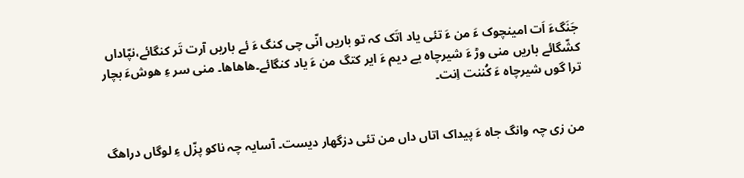جَنَگءَ اَت امینچوک ءَ من ءَ تئی یاد اتَک کہ تو باریں انّی چی کنگ ءَ ئے باریں آرت تَر کنگائے،نپّاداں کشّگائے باریں منی وڑ ءَ شیرچاہ یے دیم ءَ ایر کتگ من ءَ یاد کنگائے۔ھاھاھا۔ منی سر ءِ ھوشءَ بچار ترا گوں شیرچاہ ءَ کُننت اِنت۔


من زی چہ وانگ جاہ ءَ پیداک اتاں داں من تئی دزگھار دیست۔ آسایہ چہ ناکو پزّل ءِ لوگاں دراھگ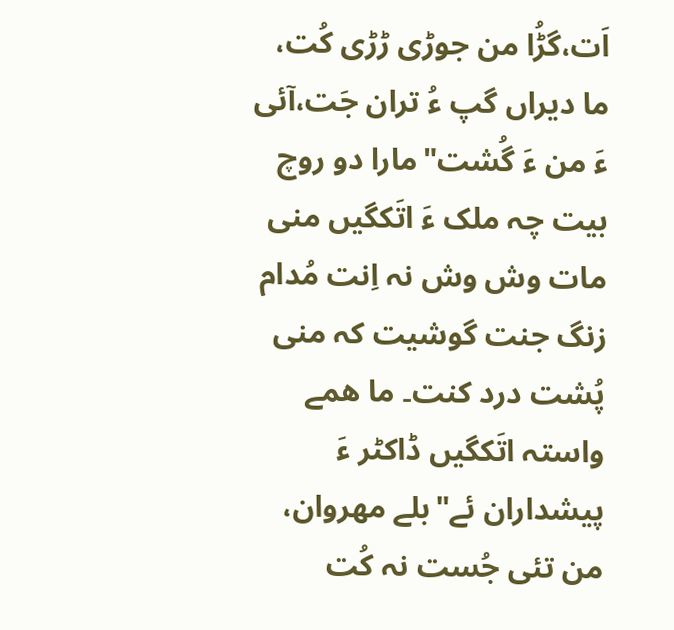اَت،گڑُا من جوڑی ڑڑی کُت، ما دیراں گپ ءُ تران جَت،آئی ءَ من ءَ گُشت"مارا دو روچ بیت چہ ملک ءَ اتَکگیں منی مات وش وش نہ اِنت مُدام زنگ جنت گوشیت کہ منی پُشت درد کنت۔ ما ھمے واستہ اتَکگیں ڈاکٹر ءَ پیشداران ئے"بلے مھروان، من تئی جُست نہ کُت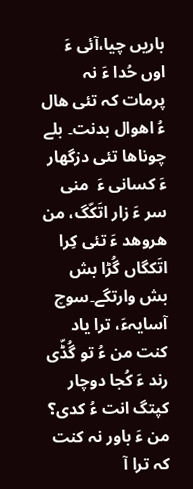باریں چیا،آئی ءَ اوں حُدا ءَ نہ پرمات کہ تئی ھال ءُ اھوال بدنت۔ بلے چوناھا تئی دزگھار ءَ کسانی ءَ  منی سر ءَ زار اتَکّگ، من ھروھد ءَ تئی کِرا اتَکگاں گُڑا بش بش وارتگے۔سوچ آسایہءَ، ترا یاد کنت من ءُ تو گُڈّی رند ءَ کُجا دوچار کپتگ انت ءُ کدی؟ من ءَ باور نہ کنت کہ ترا آ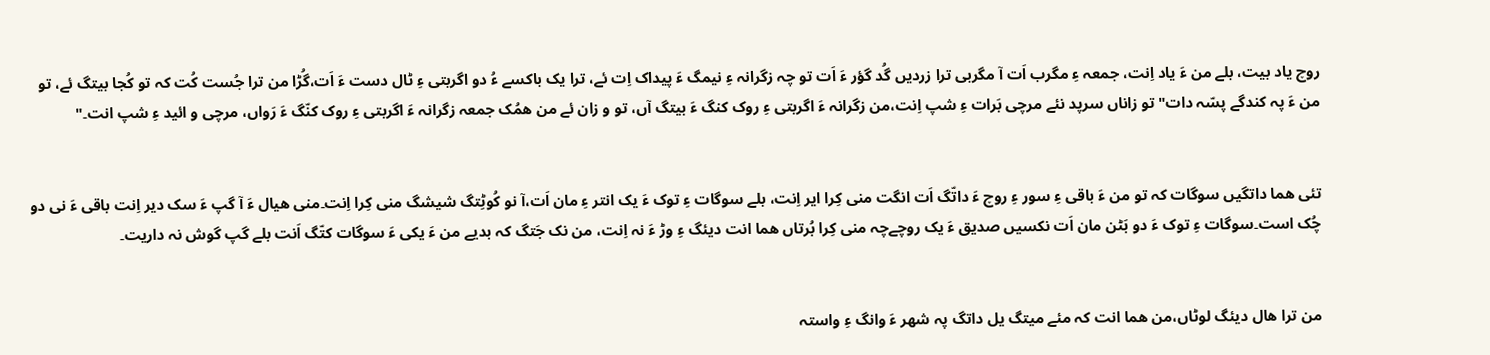روچ یاد بیت، بلے من ءَ یاد اِنت، جمعہ ءِ مگرب اَت آ مگربی ترا زردیں گُد گؤر ءَ اَت تو چہ زگرانہ ءِ نیمگ ءَ پیداک اِت ئے، ترا یک باکسے ءُ دو اگربتی ءِ ٹال دست ءَ اَت،گُڑا من ترا جُست کُت کہ تو کُجا بیتگ ئے، تو من ءَ پہ کندگے پسّہ دات" تو زاناں سرپد نئے مرچی بَرات ءِ شپ اِنت،من زگرانہ ءَ اگربتی ءِ روک کنگ ءَ بیتگ آں، تو و زان ئے من ھمُک جمعہ زگرانہ ءَ اگربتی ءِ روک کنّگ ءَ رَواں، مرچی و ائید ءِ شپ انت۔"


تئی ھما داتگیں سوگات کہ تو من ءَ باقی ءِ سور ءِ روچ ءَ داتّگ اَت انگت منی کِرا ایر اِنت، بلے سوگات ءِ توک ءَ یک انتر ءِ مان اَت،آ نو کُوٹِتگ شیشگ منی کِرا اِنت۔منی ھیال ءَ آ گپ ءَ سک دیر اِنت باقی ءَ نی دو چُک است۔سوگات ءِ توک ءَ دو بَٹن مان اَت نکسیں صدیق ءَ یک روچےچہ منی کِرا بُرتاں ھما انت دیئگ ءِ وڑ ءَ نہ اِنت، من نک جَتگ کہ بدیے من ءَ یکی ءَ سوگات کتّگ اَنت بلے گپ گوش نہ داریت۔


من ترا ھال دیئگ لوٹاں،من ھما انت کہ مئے میتگ یل داتگ پہ شھر ءَ وانگ ءِ واستہ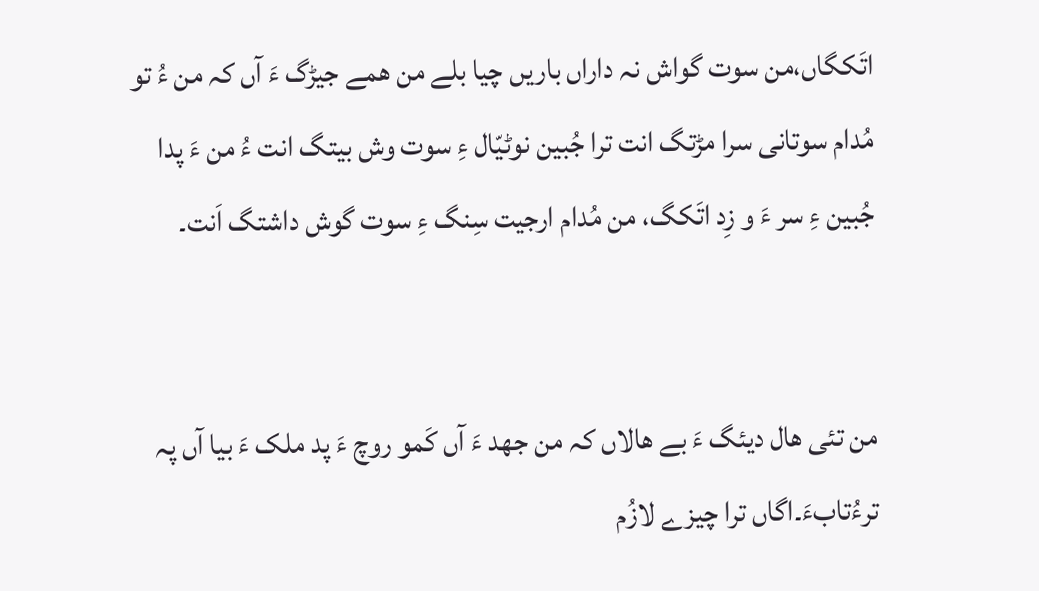اتَکگاں،من سوت گواش نہ داراں باریں چیا بلے من ھمے جیڑگ ءَ آں کہ من ءُ تو مُدام سوتانی سرا مڑتگ انت ترا جُبین نوٹیّال ءِ سوت وش بیتگ انت ءُ من ءَ پدا جُبین ءِ سر ءَ و زِد اتَکگ، من مُدام ارجیت سِنگ ءِ سوت گوش داشتگ اَنت۔


من تئی ھال دیئگ ءَ بے ھالاں کہ من جھد ءَ آں کَمو روچ ءَ پد ملک ءَ بیا آں پہ ترءُتابءَ۔اگاں ترا چیزے لازُم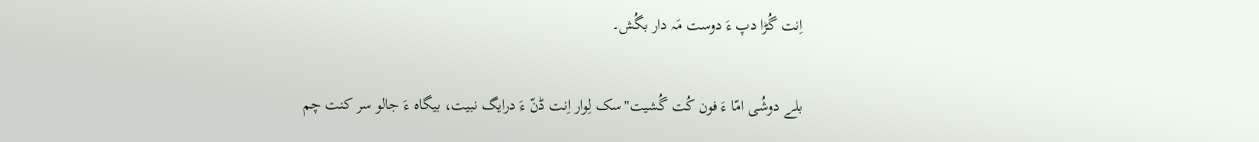اِنت گُڑا دپ ءَ دوست مَہ دار بگُش۔

بلے دوشُی امّا ءَ فون کُت گُشیت"سک لِوار اِنت ڈنّ ءَ درایگ نبیت، بیگاہ ءَ جالو سر کنت چم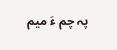پہ چم ءَ میم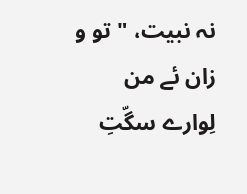نہ نبیت، "تو و زان ئے من لِوارے سگّتِ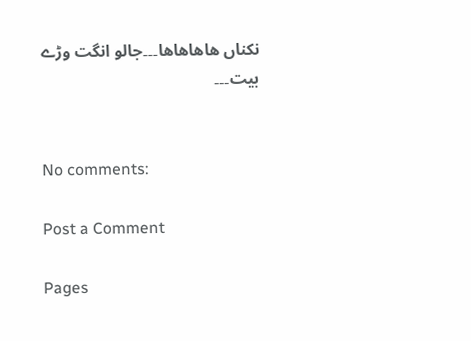نکناں ھاھاھاھا۔۔۔جالو انگت وڑے بیت۔۔۔


No comments:

Post a Comment

Pages